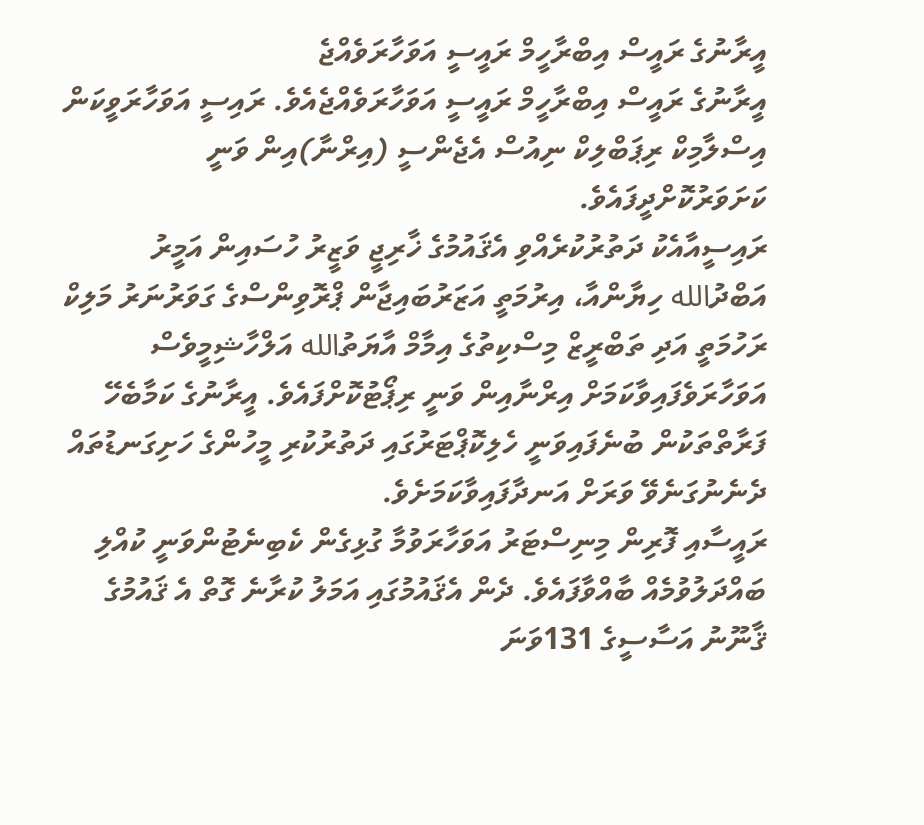އީރާނުގެ ރައީސް އިބްރާހީމް ރައީސީ އަވަހާރަވެއްޖެ
އީރާނުގެ ރައީސް އިބްރާހީމް ރައީސީ އަވަހާރަވެއްޖެއެވެ. ރައިސީ އަވަހާރަވީކަން އިސްލާމިކް ރިޕަބްލިކް ނިއުސް އެޖެންސީ (އިރްނާ)އިން ވަނީ ކަށަވަރުކޮށްދީފައެވެ.
ރައިސީއާއެކު ދަތުރުކުރެއްވި އެޤައުމުގެ ޚާރިޖީ ވަޒީރު ހުސައިން އަމީރު އަބްދުالله ހިޔާންއާ، އިރުމަތީ އަޒަރުބައިޖާން ޕްރޮވިންސްގެ ގަވަރުނަރު މަލިކް ރަހުމަތީ އަދި ތަބްރީޒް މިސްކިތުގެ އިމާމް އާޔަތުالله އަލްހާޝިމީވެސް އަވަހާރަވެފައިވާކަމަށް އިރްނާއިން ވަނީ ރިޕޯޓުކޮށްފައެވެ. އީރާނުގެ ކަމާބެހޭ ފަރާތްތަކުން ބުނެފައިވަނީ ހެލިކޮޕްޓަރުގައި ދަތުރުކުރި މީހުންގެ ހަށިގަނޑުތައް ދެނެނުގަނެވޭ ވަރަށް އަނދާފައިވާކަމަށެވެ.
ރައީސާއި ފޮރިން މިނިސްޓަރު އަވަހާރަވުމާ ގުޅިގެން ކެބިނެޓުންވަނީ ކުއްލި ބައްދަލުވުމެއް ބާއްވާފައެވެ. ދެން އެޤައުމުގައި އަމަލު ކުރާނެ ގޮތް އެ ޤައުމުގެ ޤާނޫނު އަސާސީގެ 131ވަނަ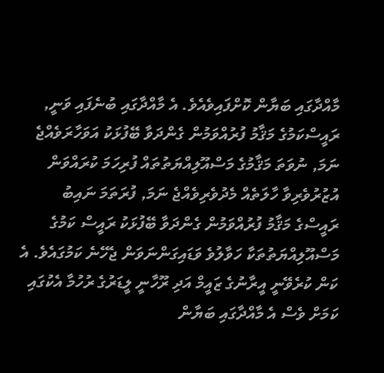މާއްދާގައި ބަޔާން ކޮށްފައިވެއެވެ. އެ މާއްދާގައި ބުނެފައި ވަނީ, ރައީސްކަމުގެ މަޤާމު ފުރުއްވަމުން ގެންދަވާ ބޭފުޅަކު އަވަހާރަވެއްޖެ ނަމަ, ނުވަތަ މަޤާމުގެ މަސްއޫލިއްޔަތުތައް ފުރިހަމަ ކުރައްވަން އުޒުރުވެރިވާ ހާލަތެއް މެދުވެރިވެއްޖެ ނަމަ, ފުރަތަމަ ނައިބު ރައީސްގެ މަޤާމު ފުރުއްވަމުން ގެންދަވާ ބޭފުޅަކު ރައީސް ކަމުގެ މަސްއޫލިއްޔަތުތަކާ ހަވާލުވެ ވަޑައިގަންނަވަން ޖެހޭނެ ކަމުގައެވެ. އެ ކަން ކުރެވޭނީ އީރާނުގެ ޒައީމް އަދި ރޫހާނީ ލީޑަރުގެ ރުހުމާ އެކުގައި ކަމަށް ވެސް އެ މާއްދާގައި ބަޔާން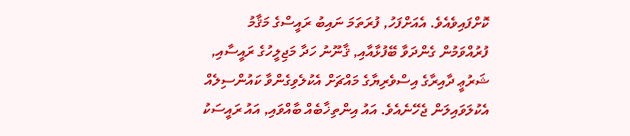ކޮށްފައިވެއެވެ. އެއަށްފަހު, ފުރަތަމަ ނައިބު ރައީސްގެ މަޤާމު ފުރުއްވަމުން ގެންދަވާ ބޭފުޅާއާއި, ޤާނޫނު ހަދާ މަޖިލީހުގެ ރައީސާއި, ޝަރުޢީ ދާއިރާގެ އިސްވެރިޔާގެ މައްޗަށް އެކުލެވިގެންވާ ކައުންސިލެއް އެކުލަވައިލަން ޖެހޭނެއެވެ. އައު އިންތިޚާބެއް ބާއްވައި, އައު ރައީސަކު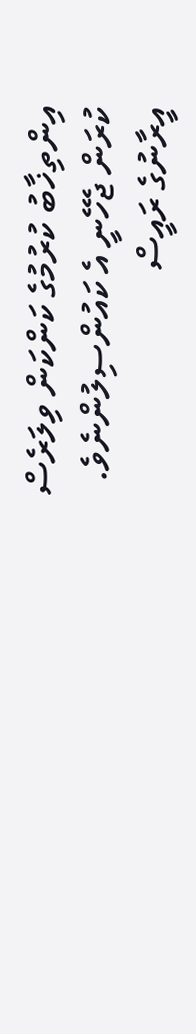އިންތިޚާބު ކުރުމުގެ ކަންކަން ވިލަރެސް ކުރަން ޖެހޭނީ އެ ކައުންސިލުންނެވެ.
އީރާނުގެ ރައީސް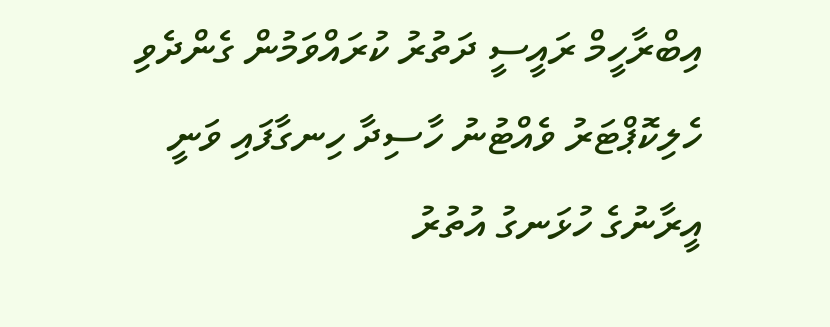އިބްރާހީމް ރައީސީ ދަތުރު ކުރައްވަމުން ގެންދެވި ހެލިކޮޕްޓަރު ވެއްޓުނު ހާސިދާ ހިނގާފައި ވަނީ އީރާނުގެ ހުޅަނގު އުތުރު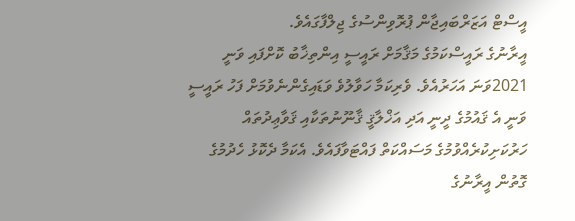އީސްޓް އަޒަރްބައިޖާން ޕުރޮވިންސުގެ ޖިލްފާގައެވެ.
އީރާނުގެ ރައީސްކަމުގެ މަޤާމަށް ރައީސީ އިންތިޚާބު ކޮށްފައި ވަނީ 2021ވަނަ އަހަރުއެވެ. ވެރިކަމާ ހަވާލުވެ ވަޑައިގެންނެވުމަށް ފަހު ރައީސީ ވަނީ އެ ޤައުމުގެ ދީނީ އަދި އަޚްލާޤީ ޤާނޫނުތަކާއި ޤަވާޢިދުތައް ހަރުކަށިކުރެއްވުމުގެ މަސައްކަތް ފައްޓަވާފައެވެ. އެކަމާ ދެކޮޅު ހެދުމުގެ ގޮތުން އީރާނުގެ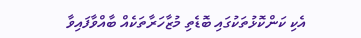އެކި ކަންކޮޅުތަކުގައި ބޮޑެތި މުޒާހަރާތަކެއް ބާއްވާފައިވާ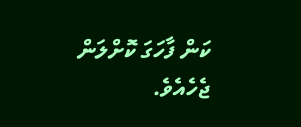ކަން ފާހަގަ ކޮށްލަން ޖެހެއެވެ.